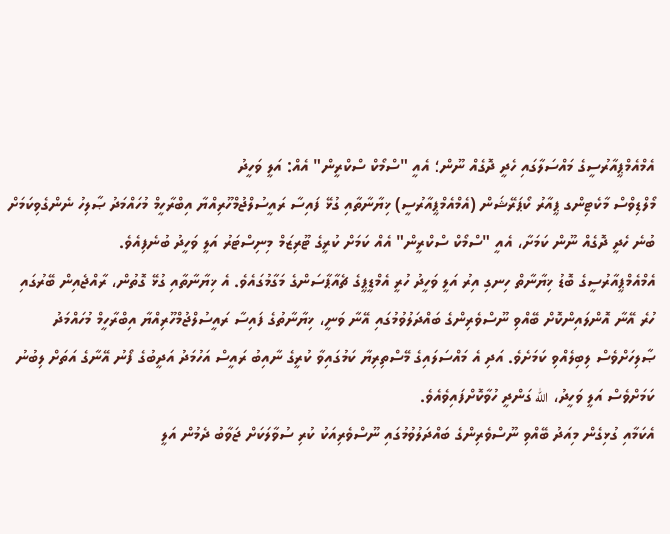އެމްއެމްޕީއާރުސީގެ މައްސަލާގައި ހެދީ ދޮގެއް ނޫން؛ އެއީ "ސްމޯކް ސްކްރީން" އެއް: އަލީ ވަހީދު
މޯލްޑިވްސް މާކެޓިންގ ޕީއާރު ކޯޕަރޭޝަން (އެމްއެމްޕީއާރުސީ) ޚިޔާނާތާއި ގުޅޭ ފައިސާ ރައީސުލްޖުމްހޫރިއްޔާ އިބްރާހީމް މުހައްމަދު ޞާލިހު ނެންގެވިކަމަށް ބުނެ ހެދީ ދޮގެއް ނޫން ކަމަށާ، އެއީ "ސްމޯކް ސްކްރީން" އެއް ކަމަށް ކުރީގެ ޓޫރިޒަމް މިނިސްޓަރު އަލީ ވަހީދު ބުނެފިއެވެ.
އެމްއެމްޕީއާރުސީގެ ބޮޑު ޚިޔާނާތް ހިނގި އިރު އަލީ ވަހީދު ހުރީ އެމްޑީޕީގެ ޗެއާޕާސަންގެ މަގާމުގައެވެ. އެ ޚިޔާނާތާއި ގުޅޭ ގޮތުން، ރާއްޖެއިން ބޭރުގައި ހުރެ އޭނާ އޮންލައިންކޮށް ބޭއްވި ނޫސްވެރިންގެ ބައްދަލުވުމުގައި އޭނާ ވަނީ، ޚިޔާނާތުގެ ފައިސާ ރައީސުލްޖުމްހޫރިއްޔާ އިބްރާހީމް މުހައްމަދު ޞާލިހަށްވެސް ލިބިލެއްވި ކަމަށެވެ. އަދި އެ މައްސަލައިގެ މޭސްތިރިޔާ ކަމުގައިވާ ކުރީގެ ނާއިބު ރައީސް އަހުމަދު އަދީބުގެ ފޯނު އޭނާގެ އަތަށް ލިބުނު ކަމަށްވެސް އަލީ ވަހީދު، الله ގަންދީ ހުވާކޮށްފައިވެއެވެ.
އެކަމާއި ގުޅިގެން މިއަދު ބޭއްވި ނޫސްވެރިންގެ ބައްދަލުވުމުގައި ނޫސްވެރިއަކު ކުރި ސުވާލަކަށް ޖަވާބު ދެމުން އަލީ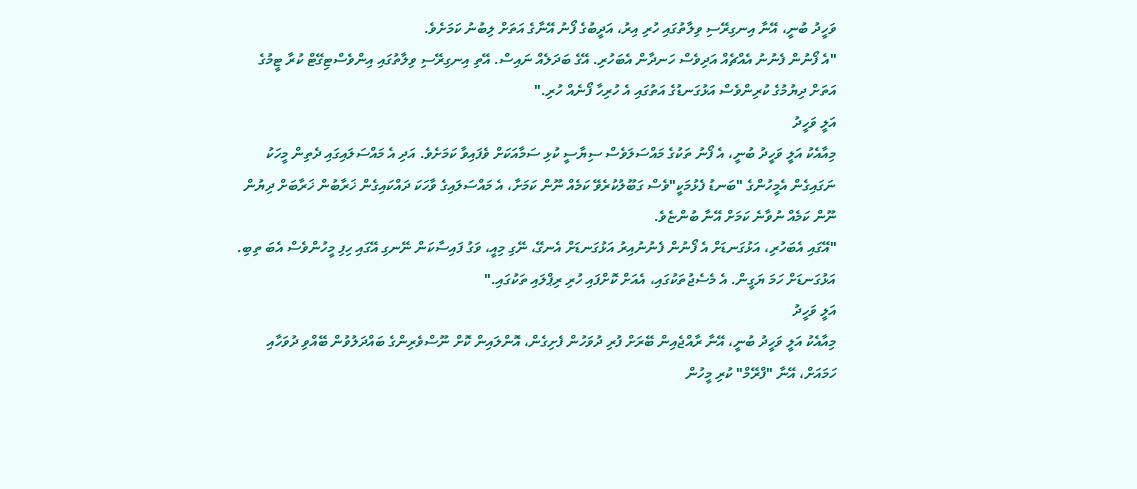ވަހީދު ބުނީ، އޭނާ އިނގިރޭސި ވިލާތުގައި ހުރި އިރު، އަދީބުގެ ފޯނު އޭނާގެ އަތަށް ލިބުނު ކަމަށެވެ.
"އެ ފޯނުން ފެނުނު އެއްޗެއް އަދިވެސް ހަނދާން އެބަހުރި. އޭގެ ބަދަލެއް ނައިސް. އޭތި އިނގިރޭސި ވިލާތުގައި އިންވެސްޓިގޭޓް ކުރާ ޓީމުގެ އަތަށް ދިޔުމުގެ ކުރިންވެސް އަޅުގަނޑުގެ އަތުގައި އެ ހުރިހާ ފޯނެއް ހުރި."
އަލީ ވަހީދު
މިއާއެކު އަލީ ވަހީދު ބުނީ، އެ ފޯނު ތަކުގެ މައްސަލަވެސް ސިޔާސީ ކުޅި ސަމާއަކަށް ވެފައިވާ ކަމަށެވެ. އަދި އެ މައްސަލައިގައި ދެތިން މީހަކު ނަގައިގެން އެމީހުންގެ "ބަނޑު ފެޅުމަކީ"ވެސް ގަބޫލުކުރެވޭ ކަމެއް ނޫން ކަމަށާ، އެ މައްސަލައިގެ ވާހަކަ ދައްކައިގެން ޚަރާބުން ޚަރާބަށް ދިޔުން ނޫން ކަމެއް ނުވާނެ ކަމަށް އޭނާ ބުންޏެވެ.
"އޭގައި އެބަހުރި، އަޅުގަނޑަށް އެ ފޯނުން ފެނުނުއިރު އަޅުގަނޑަށް އެނގޭ، ނޭގި މިއީ، ވަގު ފައިސާކަން ނޭނގި އޭގައި ހިފި މީހުންވެސް އެބަ ތިބި. އަޅުގަނޑަށް ހަމަ ޔަގީން. އެ މެސެޖުތަކުގައި، އެއަށް ކޮށްފައި ހުރި ރިޕްލައި ތަކުގައި."
އަލީ ވަހީދު
މިއާއެކު އަލީ ވަހީދު ބުނީ، އޭނާ ރާއްޖެއިން ބޭރަށް ފުރި ދުވަހުން ފެށިގެން، އޮންލައިން ކޮށް ނޫސްވެރިންގެ ބައްދަލުވުން ބޭއްވި ދުވަހާއި ހަމައަށް، އޭނާ "ފްރޭމް" ކުރި މީހުން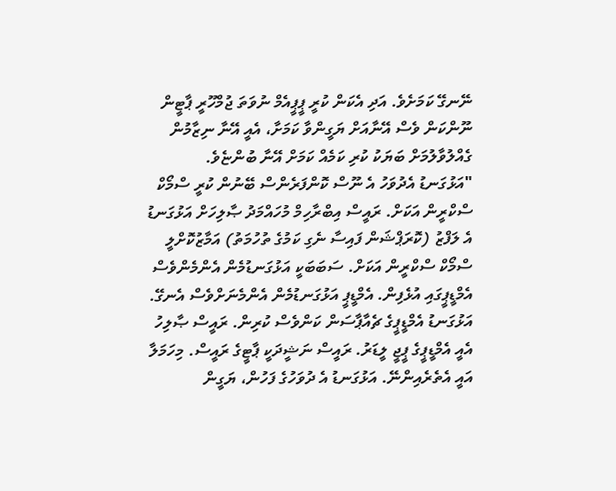ނޭނގޭ ކަމަށެވެ. އަދި އެކަން ކުރީ ޕީޕީއެމް ނުވަތަ ޖުމްހޫރީ ޕާޓީން ނޫންކަން ވެސް އޭނާއަށް ޔަގީންވާ ކަމަށާ، އެއީ އޭނާ ނިޒާމުން ގެއްލުވާލުމަށް ބަޔަކު ކުރި ކަމެއް ކަމަށް އޭނާ ބުންޏެވެ.
"އަޅުގަނޑު އެދުވަހު އެ ނޫސް ކޮންފަރެންސް ބޭނުން ކުރީ ސްމޯކް ސްކްރީން އަކަށް. ރައީސް އިބްރާހިމް މުހައްމަދު ޞާލިހަށް އަޅުގަނޑު އެ ލަފްޒު (ކޮރަޕްޝަން ފައިސާ ނެގި ކަމުގެ ތުހުމަތު) އަމާޒުކޮށްލީ ސްމޯކް ސްކްރީން އަކަށް. ސަބަބަކީ އަޅުގަނޑުމެން އެންމެންވެސް އެމްޑީޕީގައި އުޅެފިން. އެމްޑީޕީ އަޅުގަނޑުމެން އެންމެނަށްވެސް އެނގޭ. އަޅުގަނޑު އެމްޑީޕީގެ ޗެއާޕާސަން ކަންވެސް ކުރިން. ރައީސް ޞާލިހު އެއީ އެމްޑީޕީގެ ޕީޖީ ލީޑަރު. ރައީސް ނަޝީދަކީ ޕާޓީގެ ރައީސް. މިހަމަލާ އައީ އެތެރެއިންނޭ. އަޅުގަނޑު އެ ދުވަހުގެ ފަހުން، ޔަގީން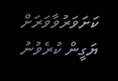ކަށަވަރުވާވަރަށް ޔަގީން ކުރެވުނު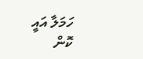ހަމަލާ އައީ ކޮން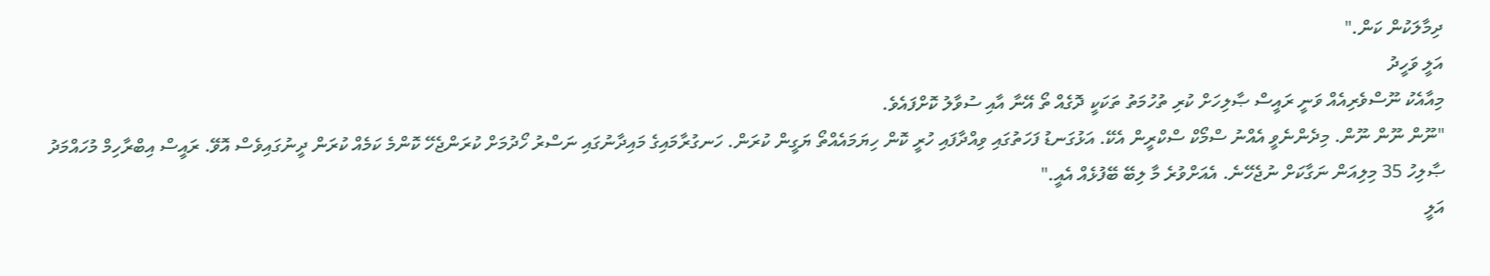ދިމާލަކުން ކަން."
އަލީ ވަހީދު
މިއާއެކު ނޫސްވެރިއެއް ވަނީ ރައީސް ޞާލިހަށް ކުރި ތުހުމަތު ތަކަކީ ދޮގެއް ތޯ އޭނާ އާއި ސުވާލު ކޮށްފައެވެ.
"ނޫން ނޫން ނޫން. މިދެންނެވީ އެއްނު ސްމޯކް ސްކްރީން އެކޭ. އަޅުގަނޑު ފަހަތުގައި ވިއްދާފައި ހުރީ ކޮން ހިޔަމައެއްތޯ ޔަގީން ކުރަން. ހަނގުރާމައިގެ މައިދާނުގައި ނަސްރު ހޯދުމަށް ކުރަންޖެހޭ ކޮންމެ ކަމެއް ކުރަން ދީނުގައިވެސް އޮވޭ. ރައީސް އިބްރާހިމް މުހައްމަދު ޞާލިހު 35 މިލިއަން ނަގާކަށް ނުޖެހޭނެ. އެއަށްވުރެ މާ ލިބޭ ބޭފުޅެއް އެއީ."
އަލީ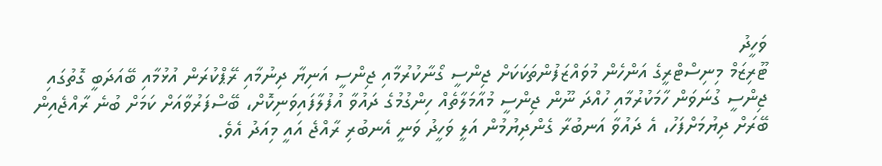ވަހީދު
ޓޫރިޒަމް މިނިސްޓްރީގެ އަންހެން މުވައްޒަފުންތަކަކަށް ޖިންސީ ގޯނާކުރުމާއި ޖިންސީ އަނިޔާ ދިނުމާއި ރޭޕްކުރަން އުޅުމާއި ބޭއަދަބީ ގޮތުގައި ޖިންސީ ގުނަވަން ހާމަކުރުމާއި ހުއްދަ ނޫން ޖިންސީ މުއާމަލާތެއް ހިންގުމުގެ ދައުވާ އުފުލާފައިވަނިކޮށް، ބޭސްފަރުވާއަށް ކަމަށް ބުނެ ރާއްޖެއިން ބޭރަށް ދިޔުމަށްފަހު، އެ ދައުވާ އަނބުރާ ގެންދިޔުމުން އަލީ ވަހީދު ވަނީ އެނބުރި ރާއްޖެ އައީ މިއަދު އެވެ.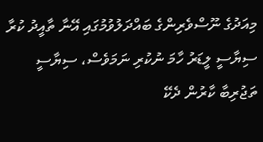މިއަދުގެ ނޫސްވެރިންގެ ބައްދަލުވުމުގައި އޭނާ ތާއީދު ކުރާ ސިޔާސީ ލީޑަރު ހާމަ ނުކުރި ނަމަވެސް، ސިޔާސީ ތަޖުރިބާ ކާރުން ދެކޭ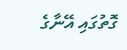ގޮތުގައި އޭނާގެ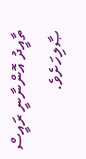ތާއީދު އޮންނާނީ ރައީސް ޞާލިހަށެވެ.